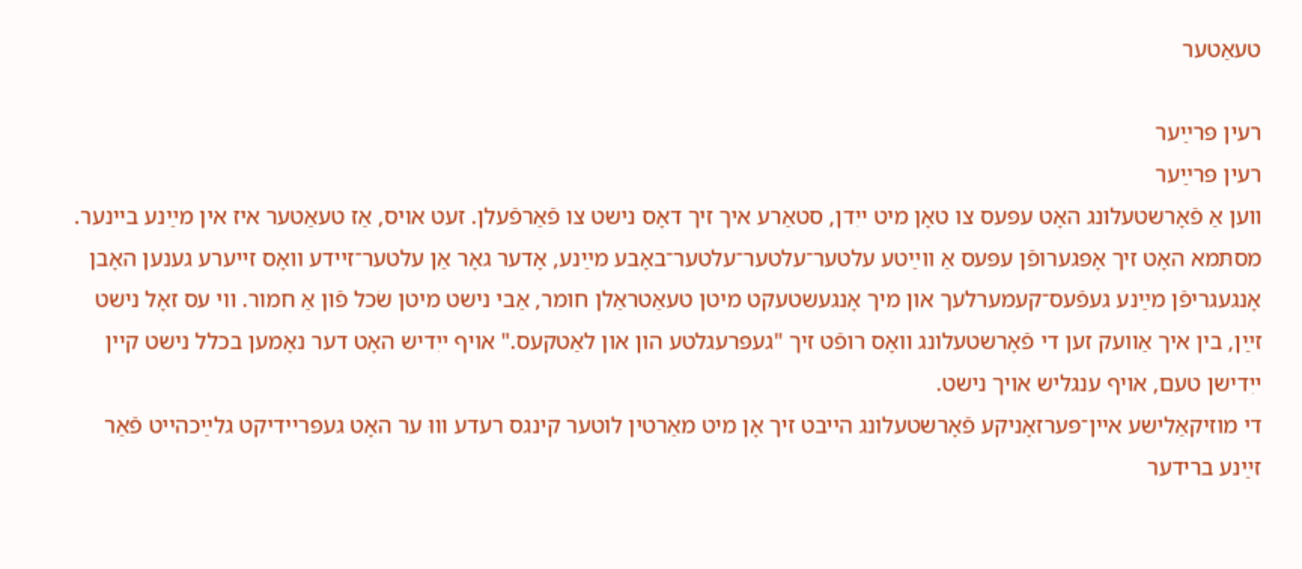טעאַטער

רעין פּרײַער
רעין פּרײַער
ווען אַ פֿאָרשטעלונג האָט עפּעס צו טאָן מיט ייִדן, סטאַרע איך זיך דאָס נישט צו פֿאַרפֿעלן. זעט אויס, אַז טעאַטער איז אין מײַנע ביינער. מסתּמא האָט זיך אָפּגערופֿן עפּעס אַ ווײַטע עלטער־עלטער־עלטער־באָבע מײַנע, אָדער גאָר אַן עלטער־זיידע וואָס זייערע גענען האָבן אָנגעגריפֿן מײַנע געפֿעס־קעמערלעך און מיך אָנגעשטעקט מיטן טעאַטראַלן חומר, אַבי נישט מיטן שׂכל פֿון אַ חמור. ווי עס זאָל נישט זײַן, בין איך אַוועק זען די פֿאָרשטעלונג וואָס רופֿט זיך "געפּרעגלטע הון און לאַטקעס." אויף ייִדיש האָט דער נאָמען בכלל נישט קיין ייִדישן טעם, אויף ענגליש אויך נישט.
די מוזיקאַלישע איין־פּערזאָניקע פֿאָרשטעלונג הייבט זיך אָן מיט מאַרטין לוטער קינגס רעדע וווּ ער האָט געפּריידיקט גלײַכהייט פֿאַר זײַנע ברידער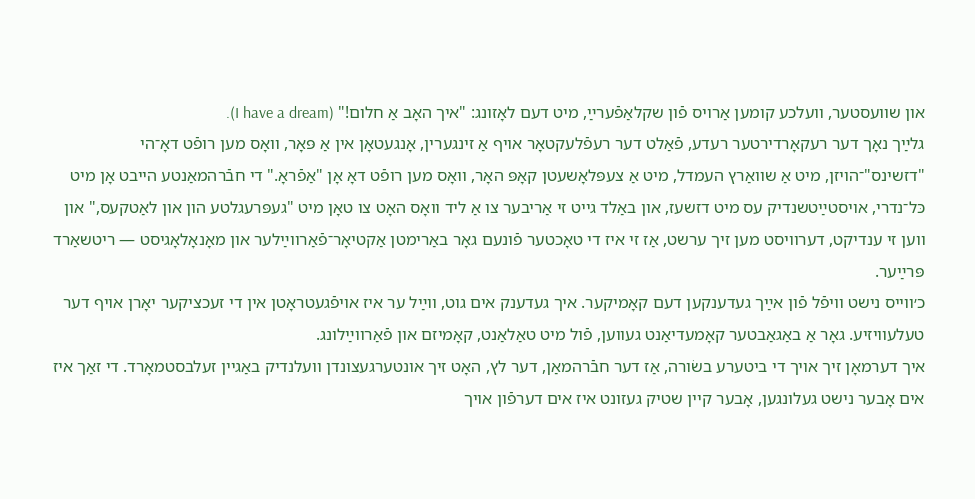און שוועסטער, וועלכע קומען אַרויס פֿון שקלאַפֿערײַ, מיט דעם לאָזונג: "איך האָב אַ חלום!" (I have a dream).
גלײַך נאָך דער רעקאָרדירטער רעדע, פֿאַלט דער רעפֿלעקטאָר אויף אַ זינגערין, אָנגעטאָן אין אַ פּאָר, וואָס מען רופֿט דאָ־הי "דזשינס"־הויזן, מיט אַ שוואַרץ העמדל, מיט אַ צעפּלאָשעטן קאָפּ האָר, וואָס מען רופֿט דאָ אָן "אַפֿראָ." די חבֿרהמאַנטע הייבט אָן מיט כּל־נדרי, אויסטײַטשנדיק עס מיט דזשעז, און באַלד גייט זי אַריבער צו אַ ליד וואָס האָט צו טאָן מיט "געפּרעגלטע הון און לאַטקעס," און ווען זי ענדיקט, דערוויסט מען זיך ערשט, אַז זי איז די טאָכטער פֿונעם גאָר באַרימטן אַקטיאָר־פֿאַרווײַלער און מאָנאָלאָגיסט — ריטשאַרד פּרײַער.
כ׳ווייס נישט וויפֿל פֿון אײַך געדענקען דעם קאָמיקער. איך געדענק אים גוט, ווײַל ער איז אויפֿגעטראָטן אין די זעכציקער יאָרן אויף דער טעלעוויזיע. גאָר אַ באַגאַבטער קאָמעדיאַנט געווען, פֿול מיט טאַלאַנט, קאָמיזם און פֿאַרווײַלונג.
איך דערמאָן זיך אויך די ביטערע בשׂורה, אַז דער חבֿרהמאַן, דער לץ, האָט זיך אונטערגעצונדן וועלנדיק באַגיין זעלבסטמאָרד. די זאַך איז אים אָבער נישט געלונגען, אָבער קיין שטיק געזונט איז אים דערפֿון אויך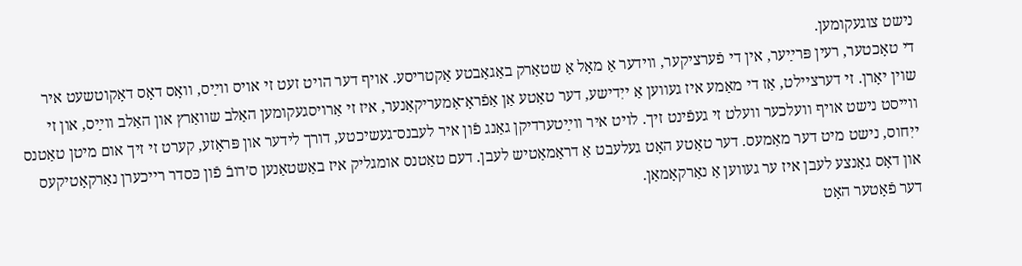נישט צוגעקומען.
די טאָכטער, רעין פּרײַער, אין די פֿערציקער, ווידער אַ מאָל אַ שטאַרק באַגאַבטע אַקטריסע. אויף דער הויט זעט זי אויס ווײַס, וואָס דאָס דאָקוטשעט איר שוין יאָרן. זי דערציילט, אַז די מאַמע איז געווען אַ ייִדישע, דער טאַטע אַן אַפֿראָ־אַמעריקאַנער, איז זי אַרויסגעקומען האַלב שוואַרץ און האַלב ווײַס, און זי ווייסט נישט אויף וועלכער וועלט זי געפֿינט זיך. לויט איר ווײַטערדיקן גאַנג פֿון איר לעבנס־געשיכטע, דורך לידער און פּראָזע, קערט זי זיך אום מיטן טאַטנס ייִחוס, נישט מיט דער מאַמעס. דער טאַטע האָט געלעבט אַ דראַמאַטיש לעבן. דעם טאַטנס אומגליק איז באַשטאַנען ס׳רובֿ פֿון כּסדר רייכערן נאַרקאָטיקעס און דאָס גאַנצע לעבן איז ער געווען אַ נאַרקאָמאַן.
דער פֿאָטער האָט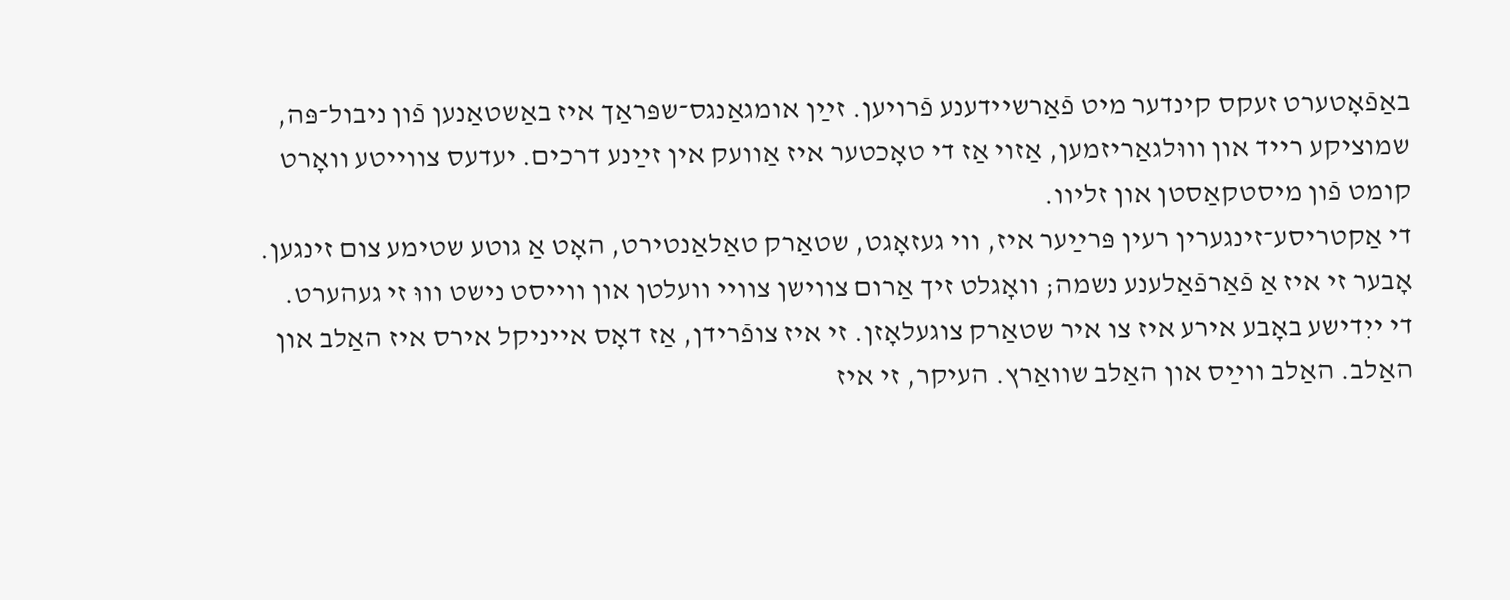באַפֿאָטערט זעקס קינדער מיט פֿאַרשיידענע פֿרויען. זײַן אומגאַנגס־שפּראַך איז באַשטאַנען פֿון ניבול־פּה, שמוציקע רייד און וווּלגאַריזמען, אַזוי אַז די טאָכטער איז אַוועק אין זײַנע דרכים. יעדעס צווייטע וואָרט קומט פֿון מיסטקאַסטן און זליוו.
די אַקטריסע־זינגערין רעין פּרײַער איז, ווי געזאָגט, שטאַרק טאַלאַנטירט, האָט אַ גוטע שטימע צום זינגען. אָבער זי איז אַ פֿאַרפֿאַלענע נשמה; וואָגלט זיך אַרום צווישן צוויי וועלטן און ווייסט נישט וווּ זי געהערט. די ייִדישע באָבע אירע איז צו איר שטאַרק צוגעלאָזן. זי איז צופֿרידן, אַז דאָס אייניקל אירס איז האַלב און האַלב. האַלב ווײַס און האַלב שוואַרץ. העיקר, זי איז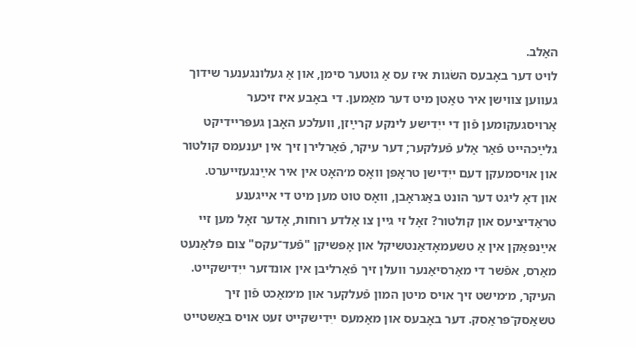האַלב.
לויט דער באָבעס השׂגות איז עס אַ גוטער סימן, און אַ געלונגענער שידוך געווען צווישן איר טאַטן מיט דער מאַמען. די באָבע איז זיכער אַרויסגעקומען פֿון די ייִדישע לינקע קרײַזן, וועלכע האָבן געפּריידיקט גלײַכהייט פֿאַר אַלע פֿעלקער; דער עיקר, פֿאַרלירן זיך אין יענעמס קולטור און אויסמעקן דעם ייִדישן טראָפּן וואָס מ׳האָט אין איר אײַנגעזייערט.
און דאָ ליגט דער הונט באַגראָבן, וואָס טוט מען מיט די אייגענע טראַדיציעס און קולטור? זאָל זי גיין צו אַלדע רוחות, אָדער זאָל מען זיי אײַנפּאַקן אין אַ טשעמאָדאַנטשיקל און אָפּשיקן "פֿעד־עקס" צום פּלאַנעט מאַרס, אפֿשר די מאַרסיאַנער וועלן זיך פֿאַרליבן אין אונדזער ייִדישקייט. העיקר, מ׳מישט זיך אויס מיטן המון פֿעלקער און מ׳מאַכט פֿון זיך טשאַסק־פּראַסק. דער באָבעס און מאַמעס ייִדישקייט זעט אויס באַשטייט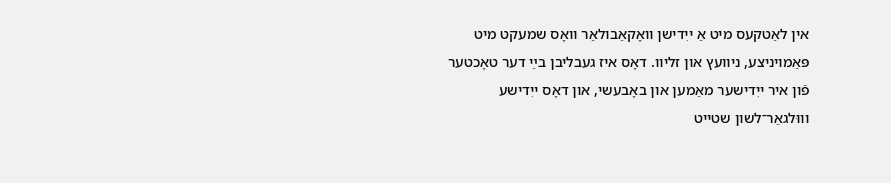אין לאַטקעס מיט אַ ייִדישן וואָקאַבולאַר וואָס שמעקט מיט פּאַמויניצע, ניוועץ און זליוו. דאָס איז געבליבן בײַ דער טאָכטער פֿון איר ייִדישער מאַמען און באָבעשי, און דאָס ייִדישע וווּלגאַר־לשון שטייט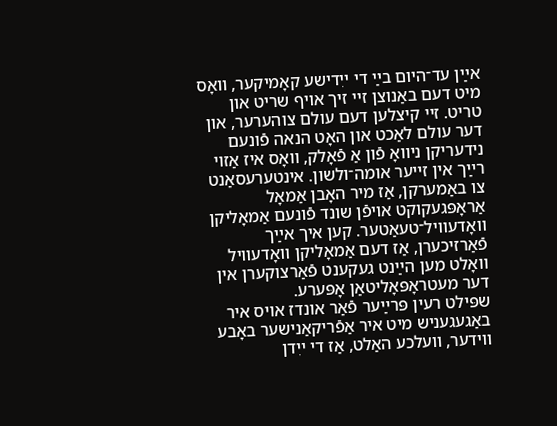אײַן עד־היום בײַ די ייִדישע קאָמיקער, וואָס מיט דעם באַנוצן זיי זיך אויף שריט און טריט. זיי קיצלען דעם עולם צוהערער, און דער עולם לאַכט און האָט הנאה פֿונעם נידעריקן ניוואָ פֿון אַ פֿאָלק, וואָס איז אַזוי רײַך אין זייער אומה־ולשון. אינטערעסאַנט צו באַמערקן, אַז מיר האָבן אַמאָל אַראָפּגעקוקט אויפֿן שונד פֿונעם אַמאָליקן וואָדעוויל־טעאַטער. קען איך אײַך פֿאַרזיכערן, אַז דעם אַמאָליקן וואָדעוויל וואָלט מען הײַנט געקענט פֿאַרצוקערן אין דער מעטראָפּאָליטאַן אָפּערע.
שפּילט רעין פּרײַער פֿאַר אונדז אויס איר באַגעגעניש מיט איר אַפֿריקאַנישער באָבע ווידער, וועלכע האַלט, אַז די ייִדן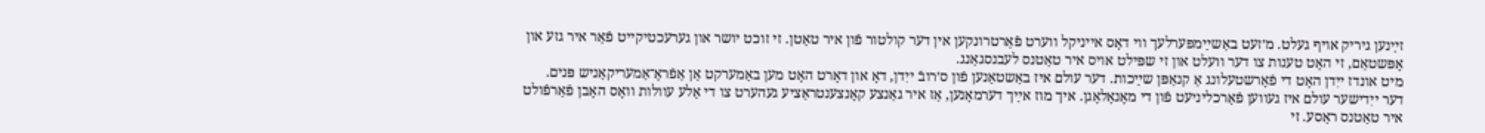זײַנען גיריק אויף געלט. מ׳זעט באַשײַמפּערלעך ווי דאָס אייניקל ווערט פֿאַרטרונקען אין דער קולטור פֿון איר טאַטן. זי זוכט יושר און גערעכטיקייט פֿאַר איר גזע און אָפּשטאַם, זי האָט טענות צו דער וועלט און זי שפּילט אויס איר טאַטנס לעבנסגאַנג.
מיט אונדז ייִדן האָט די פֿאָרשטעלונג אַ קנאַפּן שײַכות. דער עולם איז באַשטאַנען פֿון ס׳רובֿ ייִדן, דאָ און דאָרט האָט מען באַמערקט אַן אַפֿראָ־אַמעריקאַניש פּנים. דער ייִדישער עולם איז געווען פֿאַרכליניעט פֿון די מאָנאָלאָגן. איך מוז אײַך דערמאָנען, אַז איר גאַנצע קאָנצענטראַציע געהערט צו די אַלע עוולות וואָס האָבן פֿאַרפֿולט איר טאַטנס ראַסע. זי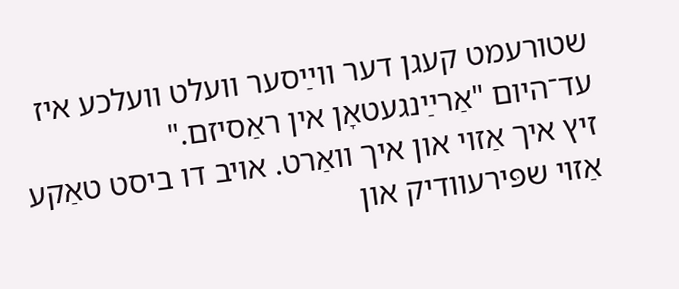שטורעמט קעגן דער ווײַסער וועלט וועלכע איז עד־היום "אַרײַנגעטאָן אין ראַסיזם."
זיץ איך אַזוי און איך וואַרט. אויב דו ביסט טאַקע אַזוי שפּירעוודיק און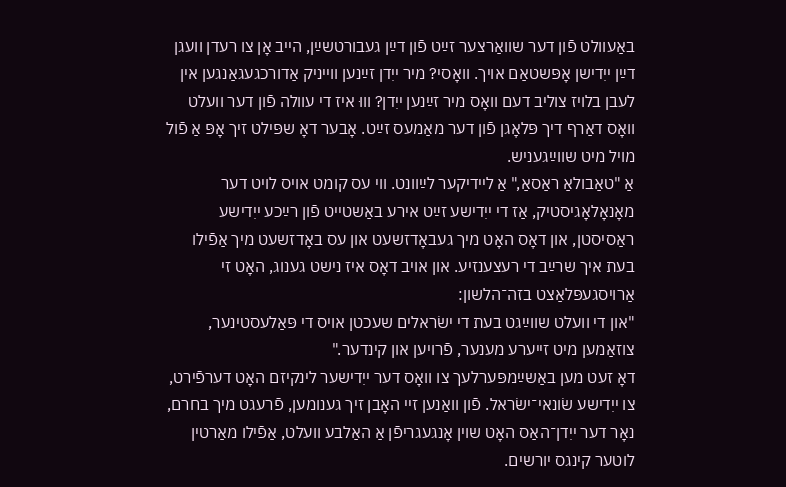באַעוולט פֿון דער שוואַרצער זײַט פֿון דײַן געבורטשײַן, הייב אָן צו רעדן וועגן דײַן ייִדישן אָפּשטאַם אויך. וואָסי? מיר ייִדן זײַנען ווייניק אַדורכגעגאַנגען אין לעבן בלויז צוליב דעם וואָס מיר זײַנען ייִדן? וווּ איז די עוולה פֿון דער וועלט וואָס דאַרף דיך פּלאָגן פֿון דער מאַמעס זײַט. אָבער דאָ שפּילט זיך אָפּ אַ פֿול מויל מיט שווײַגעניש.
אַ "טאַבולאַ ראַסאַ," אַ ליידיקער לײַוונט. ווי עס קומט אויס לויט דער מאָנאָלאָגיסטיק, אַז די ייִדישע זײַט אירע באַשטייט פֿון רײַכע ייִדישע ראַסיסטן, און דאָס האָט מיך געבאָדזשעט און עס באָדזשעט מיך אַפֿילו בעת איך שרײַב די רעצענזיע. און אויב דאָס איז נישט גענוג, האָט זי אַרויסגעפּלאַצט בזה־הלשון:
"און די וועלט שווײַגט בעת די ישׂראלים שעכטן אויס די פּאַלעסטינער, צוזאַמען מיט זייערע מענער, פֿרויען און קינדער."
דאָ זעט מען באַשײַמפּערלעך צו וואָס דער ייִדישער לינקיזם האָט דערפֿירט, צו ייִדישע שׂונאי־ישׂראל. פֿון וואַנען זיי האָבן זיך גענומען, פֿרעגט מיך בחרם, נאָר דער ייִדן־האַס האָט שוין אָנגעגריפֿן אַ האַלבע וועלט, אַפֿילו מאַרטין לוטער קינגס יורשים.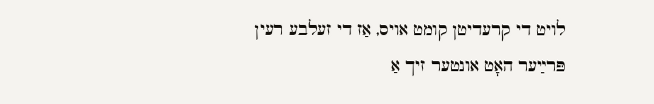לויט די קרעדיטן קומט אויס, אַז די זעלבע רעין פּרײַער האָט אונטער זיך אַ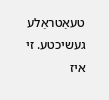טעאַטראַלע געשיכטע. זי איז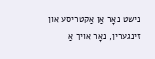נישט נאָר אַן אַקטריסע און זינגערין, נאָר אויך אַ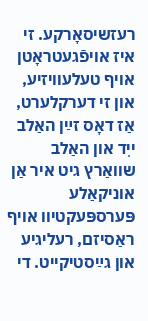רעזשיסאָרקע. זי איז אויפֿגעטראָטן אויף טעלעוויזיע, און זי דערקלערט, אַז דאָס זײַן האַלב ייִד און האַלב שוואַרץ גיט איר אַן אוניקאַלע פּערספּעקטיוו אויף ראַסיזם, רעליגיע און גײַסטיקייט. די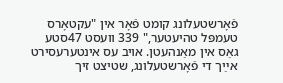פֿאָרשטעלונג קומט פֿאָר אין "עקטאָרס טעמפּל טהיעטער," 339 וועסט 47סטע גאַס אין מאַנהעטן. אויב עס אינטערעסירט אײַך די פֿאָרשטעלונג, שטיצט זיך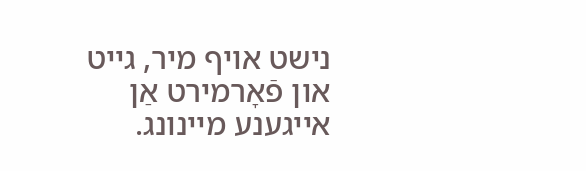נישט אויף מיר, גייט און פֿאָרמירט אַן אייגענע מיינונג.